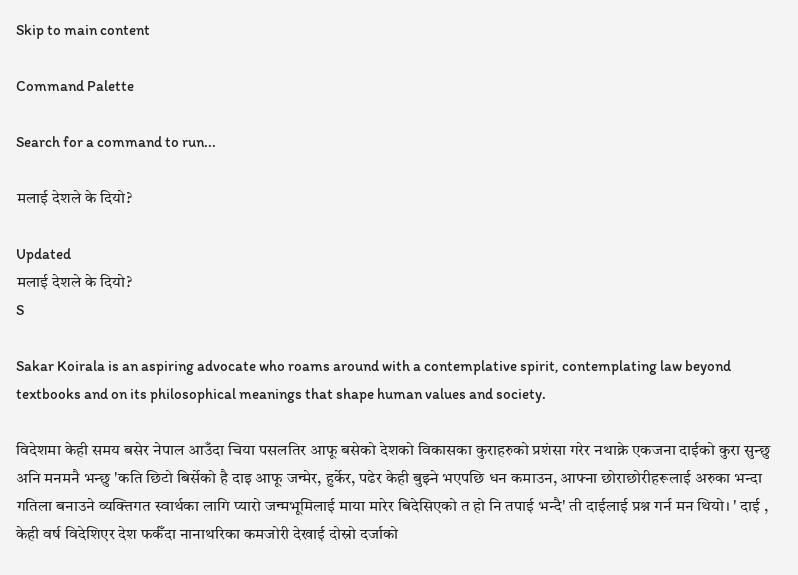Skip to main content

Command Palette

Search for a command to run...

मलाई देशले के दियो?

Updated
मलाई देशले के दियो?
S

Sakar Koirala is an aspiring advocate who roams around with a contemplative spirit, contemplating law beyond textbooks and on its philosophical meanings that shape human values and society.

विदेशमा केही समय बसेर नेपाल आउँदा चिया पसलतिर आफू बसेको देशको विकासका कुराहरुको प्रशंसा गरेर नथाक्ने एकजना दाईको कुरा सुन्छु अनि मनमनै भन्छु 'कति छिटो बिर्सेको है दाइ आफू जन्मेर, हुर्केर, पढेर केही बुझ्ने भएपछि धन कमाउन, आफ्ना छोराछोरीहरूलाई अरुका भन्दा गतिला बनाउने व्यक्तिगत स्वार्थका लागि प्यारो जन्मभूमिलाई माया मारेर बिदेसिएको त हो नि तपाई भन्दै' ती दाईलाई प्रश्न गर्न मन थियो। ' दाई , केही वर्ष विदेशिएर देश फर्कँदा नानाथरिका कमजोरी देखाई दोस्रो दर्जाको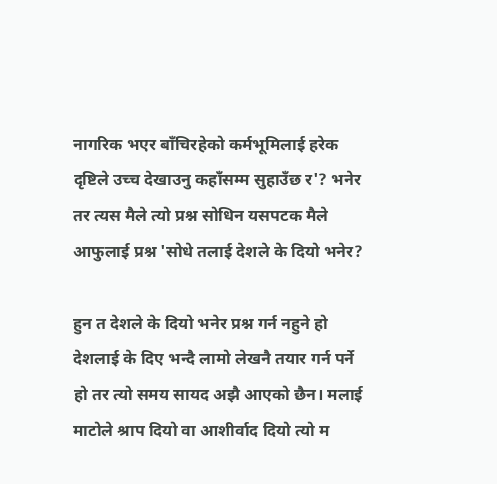नागरिक भएर बाँचिरहेको कर्मभूमिलाई हरेक दृष्टिले उच्च देखाउनु कहाँसम्म सुहाउँछ र'? भनेर तर त्यस मैले त्यो प्रश्न सोधिन यसपटक मैले आफुलाई प्रश्न 'सोधे तलाई देशले के दियो भनेर?

हुन त देशले के दियो भनेर प्रश्न गर्न नहुने हो देशलाई के दिए भन्दै लामो लेखनै तयार गर्न पर्ने हो तर त्यो समय सायद अझै आएको छैन। मलाई माटोले श्राप दियो वा आशीर्वाद दियो त्यो म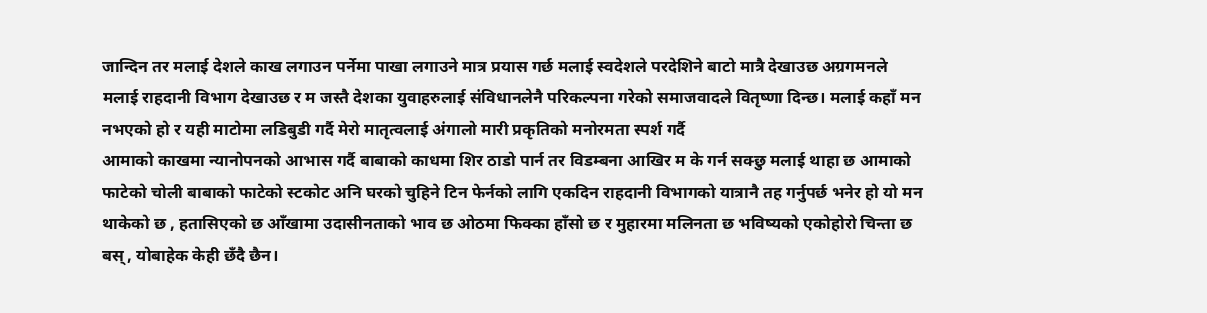जान्दिन तर मलाई देशले काख लगाउन पर्नेमा पाखा लगाउने मात्र प्रयास गर्छ मलाई स्वदेशले परदेशिने बाटो मात्रै देखाउछ अग्रगमनले मलाई राहदानी विभाग देखाउछ र म जस्तै देशका युवाहरुलाई संविधानलेनै परिकल्पना गरेको समाजवादले वितृष्णा दिन्छ। मलाई कहाँ मन नभएको हो र यही माटोमा लडिबुडी गर्दै मेरो मातृत्वलाई अंगालो मारी प्रकृतिको मनोरमता स्पर्श गर्दै
आमाको काखमा न्यानोपनको आभास गर्दै बाबाको काधमा शिर ठाडो पार्न तर विडम्बना आखिर म के गर्न सक्छु मलाई थाहा छ आमाको फाटेको चोली बाबाको फाटेको स्टकोट अनि घरको चुहिने टिन फेर्नको लागि एकदिन राहदानी विभागको यात्रानै तह गर्नुपर्छ भनेर हो यो मन थाकेको छ , हतासिएको छ आँखामा उदासीनताको भाव छ ओठमा फिक्का हाँसो छ र मुहारमा मलिनता छ भविष्यको एकोहोरो चिन्ता छ बस्, योबाहेक केही छँदै छैन।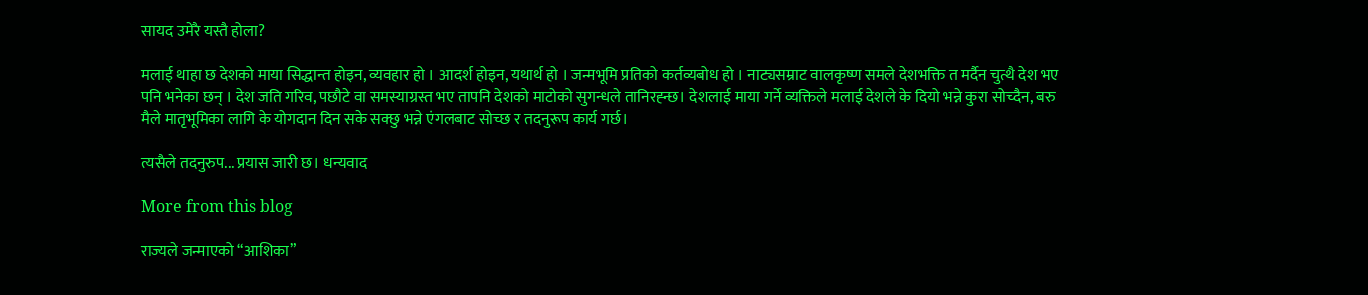सायद उमेरै यस्तै होला?

मलाई थाहा छ देशको माया सिद्धान्त होइन, व्यवहार हो । आदर्श होइन, यथार्थ हो । जन्मभूमि प्रतिको कर्तव्यबोध हो । नाट्यसम्राट वालकृष्ण समले देशभक्ति त मर्दैन चुत्थै देश भए पनि भनेका छन् । देश जति गरिव, पछौटे वा समस्याग्रस्त भए तापनि देशको माटोको सुगन्धले तानिरह्न्छ। देशलाई माया गर्ने व्यक्तिले मलाई देशले के दियो भन्ने कुरा सोच्दैन, बरु मैले मातृभूमिका लागि के योगदान दिन सके सक्छु भन्ने एंगलबाट सोच्छ र तदनुरूप कार्य गर्छ।

त्यसैले तदनुरुप... प्रयास जारी छ। धन्यवाद

More from this blog

राज्यले जन्माएको “आशिका”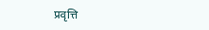प्रवृत्ति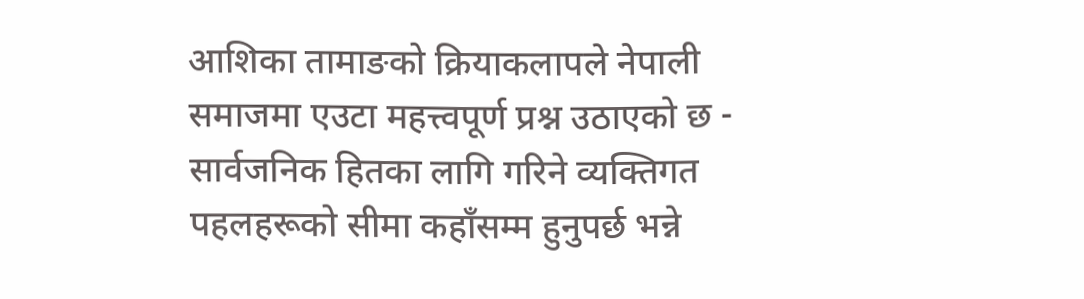आशिका तामाङको क्रियाकलापले नेपाली समाजमा एउटा महत्त्वपूर्ण प्रश्न उठाएको छ - सार्वजनिक हितका लागि गरिने व्यक्तिगत पहलहरूको सीमा कहाँसम्म हुनुपर्छ भन्ने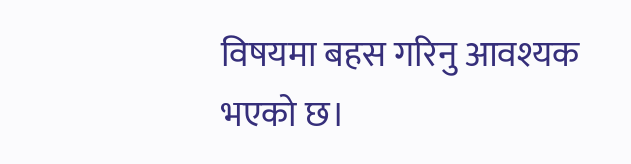विषयमा बहस गरिनु आवश्यक भएको छ।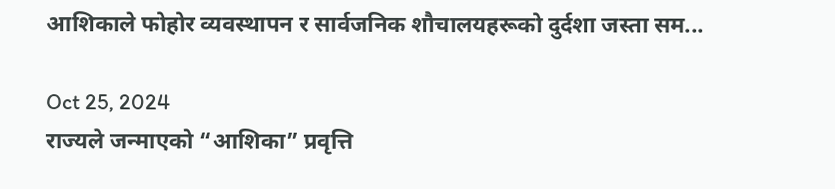आशिकाले फोहोर व्यवस्थापन र सार्वजनिक शौचालयहरूको दुर्दशा जस्ता सम...

Oct 25, 2024
राज्यले जन्माएको “आशिका” प्रवृत्ति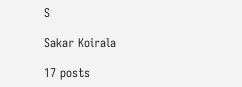S

Sakar Koirala

17 posts